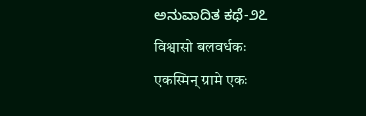ಅನುವಾದಿತ ಕಥೆ-೨೭
विश्वासो बलवर्धकः
एकस्मिन् ग्रामे एकः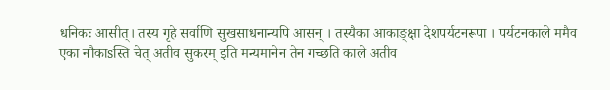धनिकः आसीत्। तस्य गृहे सर्वाणि सुखसाधनान्यपि आसन् । तस्यैका आकाङ्क्षा देशपर्यटनरूपा । पर्यटनकाले ममैव एका नौकाsस्ति चेत् अतीव सुकरम् इति मन्यमानेन तेन गच्छति काले अतीव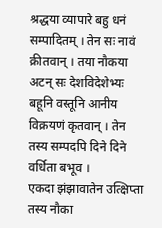श्रद्धया व्यापारे बहु धनं सम्पादितम् । तेन सः नावं क्रीतवान् । तया नौकया अटन् सः देशविदेशेभ्यः बहूनि वस्तूनि आनीय विक्रयणं कृतवान् । तेन तस्य सम्पदपि दिने दिने वर्धिता बभूव ।
एकदा झंझावातेन उत्क्षिप्ता तस्य नौका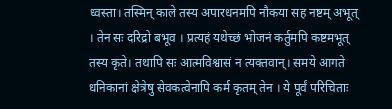ध्वस्ता। तस्मिन् काले तस्य अपारधनमपि नौकया सह नष्टम् अभूत् । तेन सः दरिद्रो बभूव । प्रत्यहं यथेच्छं भोजनं कर्तुमपि कष्टमभूत् तस्य कृते। तथापि सः आत्मविश्वासं न त्यक्तवान्। समये आगते धनिकानां क्षेत्रेषु सेवकत्वेनापि कर्म कृतम् तेन । ये पूर्वं परिचिताः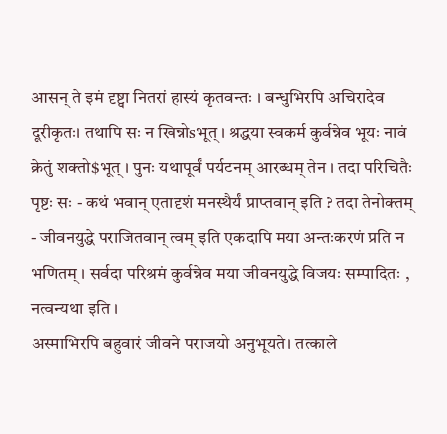आसन् ते इमं दृष्ट्वा नितरां हास्यं कृतवन्तः । बन्धुभिरपि अचिरादेव दूरीकृतः। तथापि सः न खिन्नोsभूत् । श्रद्धया स्वकर्म कुर्वन्नेव भूयः नावं
क्रेतुं शक्तो$भूत् । पुनः यथापूर्वं पर्यटनम् आरब्धम् तेन । तदा परिचितैः पृष्टः सः - कथं भवान् एतादृशं मनस्थैर्यं प्राप्तवान् इति ? तदा तेनोक्तम् - जीवनयुद्धे पराजितवान् त्वम् इति एकदापि मया अन्तःकरणं प्रति न भणितम् । सर्वदा परिश्रमं कुर्वन्नेव मया जीवनयुद्धे विजयः सम्पादितः , नत्वन्यथा इति ।
अस्माभिरपि बहुवारं जीवने पराजयो अनुभूयते। तत्काले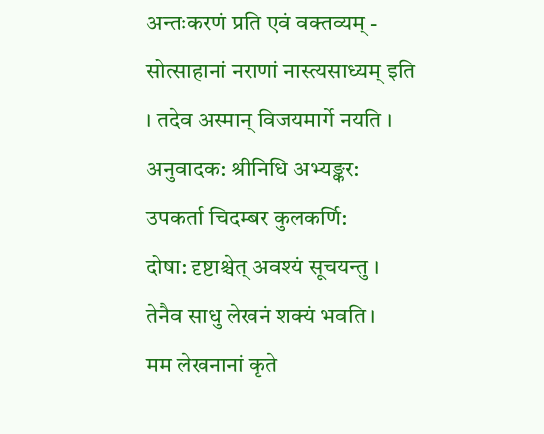अन्तःकरणं प्रति एवं वक्तव्यम् - सोत्साहानां नराणां नास्त्यसाध्यम् इति । तदेव अस्मान् विजयमार्गे नयति ।
अनुवादक: श्रीनिधि अभ्यङ्कर:
उपकर्ता चिदम्बर कुलकर्णि:
दोषा: दृष्टाश्चेत् अवश्यं सूचयन्तु । तेनैव साधु लेखनं शक्यं भवति।
मम लेखनानां कृते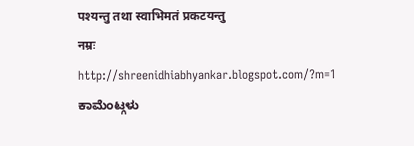पश्यन्तु तथा स्वाभिमतं प्रकटयन्तु
नम्रः
http://shreenidhiabhyankar.blogspot.com/?m=1
ಕಾಮೆಂಟ್ಗಳು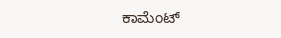ಕಾಮೆಂಟ್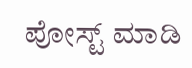ಪೋಸ್ಟ್ ಮಾಡಿ